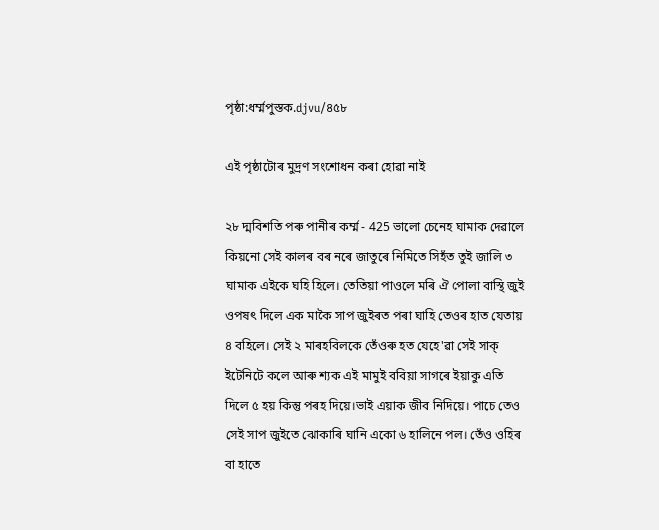পৃষ্ঠা:ধৰ্ম্মপুস্তক.djvu/৪৫৮

এই পৃষ্ঠাটোৰ মুদ্ৰণ সংশোধন কৰা হোৱা নাই

২৮ দ্মবিশতি পৰু পানীৰ কৰ্ম্ম - 425 ভালো চেনেহ ঘামাক দেৱালে কিয়নো সেই কালৰ বৰ নৰে জাতুৰে নিমিতে সিহঁত তুই জালি ৩ ঘামাক এইকে ঘহি হিলে। তেতিয়া পাওলে মৰি ঐ পোলা বাস্থি জুই ওপষৎ দিলে এক মাকৈ সাপ জুইৰত পৰা ঘাহি তেওৰ হাত যেতায় ৪ বহিলে। সেই ২ মাৰহবিলকে তেঁওৰু হত যেহে'ৱা সেই সাক্ ইটেনিটে কলে আৰু শ্যক এই মামুই ববিয়া সাগৰে ইয়াকু এতি দিলে ৫ হয় কিন্তু পৰহ দিয়ে।ভাই এয়াক জীব নিদিয়ে। পাচে তেও সেই সাপ জুইতে ঝোকাৰি ঘানি একো ৬ হালিনে পল। তেঁও ওহিৰ বা হাতে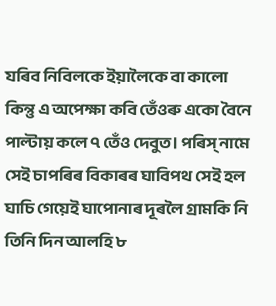যৰিব নিবিলকে ইয়ালৈকে বা কালো কিন্তু এ অপেক্ষা কবি তেঁওৰু একো বৈনে পাল্টায় কলে ৭ তেঁও দেবুত। পৰিস্ নামে সেই চাপৰিৰ বিকাৰৰ ঘাবিপথ সেই হল ঘাচি গেয়েই ঘাপোনাৰ দূৰলৈ গ্ৰামকি নি তিনি দিন আলহি ৮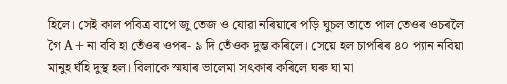হিলে। সেই কাল পবিত্ৰ বাপে জু তেজ ও যোৱা নৰিয়াৰে পড়ি ঘুচল তাতে পাল তেওৰ ওচৰলৈ গৈ A+না ববি হা তেঁওৰ ওপৰ- ৯ দি তেঁওক দুম্ভ কৰিলে। সেয়ে হল চাপৰিৰ ৪০ প্যান নবিয়া মানুহ ঘঁহি দুস্থ হল। বিলাকে স্মযাৰ ভালেমা সৎকাৰ কৰিলে ঘৰু ঘা মা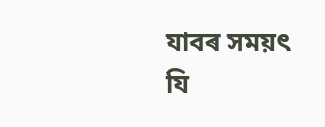যাবৰ সময়ৎ যি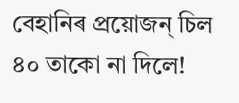বেহানিৰ প্ৰয়োজন্ চিল ৪০ তাকো না দিলে!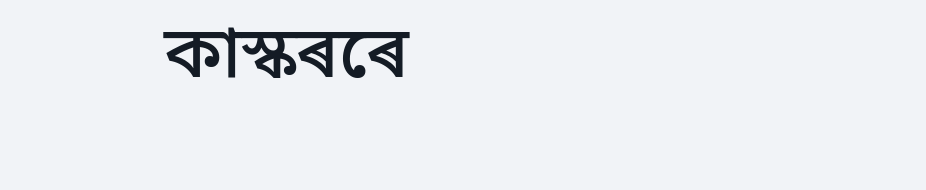কাস্কৰৰে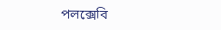পলক্সেবি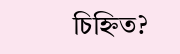চিহ্নিত?